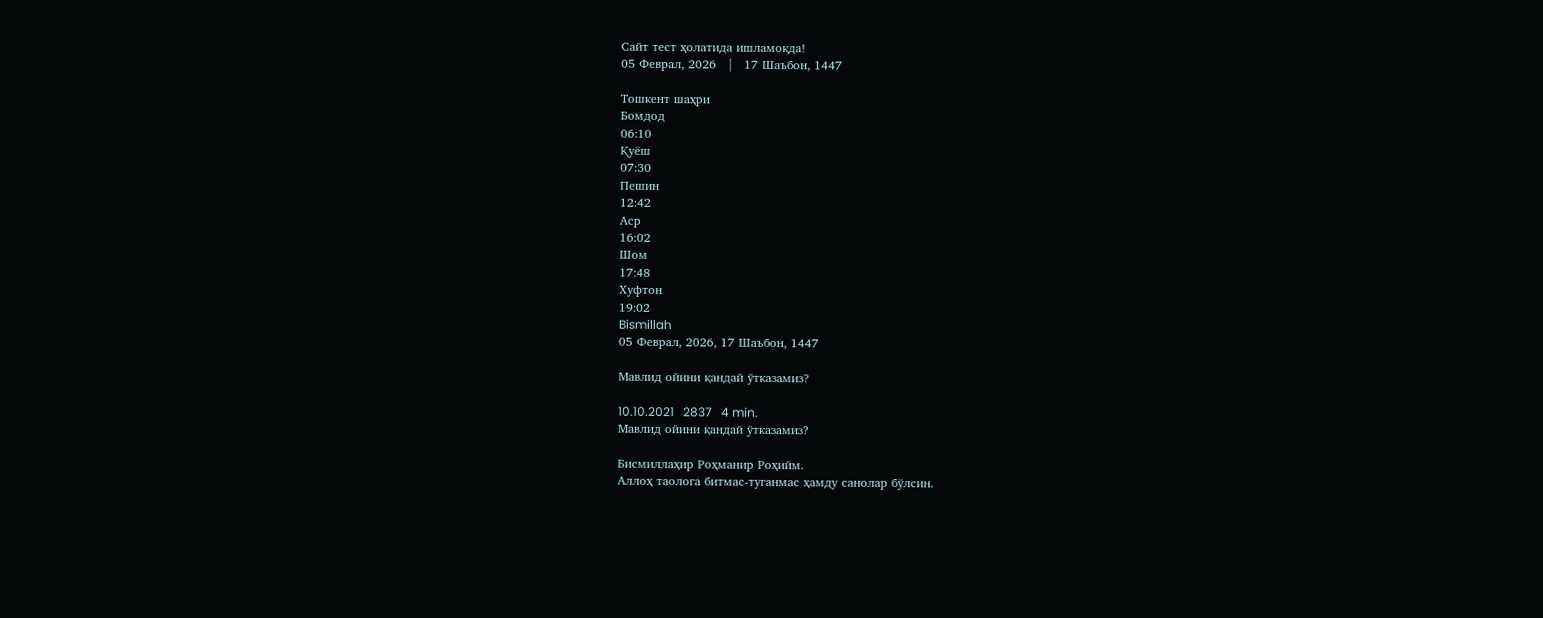Сайт тест ҳолатида ишламоқда!
05 Феврал, 2026   |   17 Шаъбон, 1447

Тошкент шаҳри
Бомдод
06:10
Қуёш
07:30
Пешин
12:42
Аср
16:02
Шом
17:48
Хуфтон
19:02
Bismillah
05 Феврал, 2026, 17 Шаъбон, 1447

Мавлид ойини қандай ўтказамиз?

10.10.2021   2837   4 min.
Мавлид ойини қандай ўтказамиз?

Бисмиллаҳир Роҳманир Роҳийм.
Аллоҳ таолога битмас-туганмас ҳамду санолар бўлсин.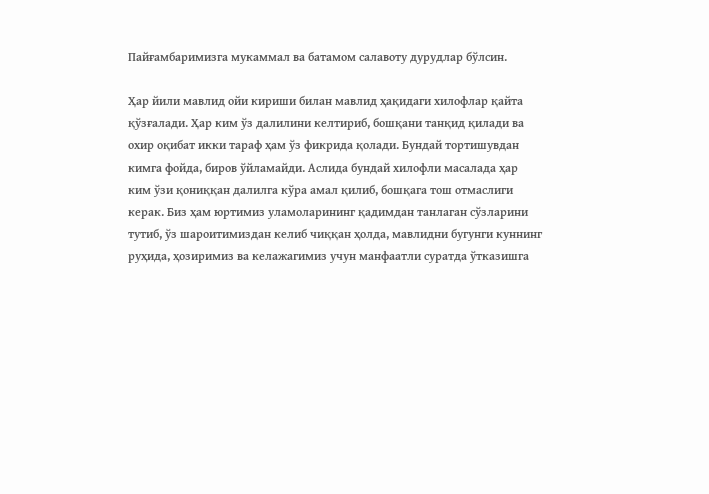Пайғамбаримизга мукаммал ва батамом салавоту дурудлар бўлсин.

Ҳар йили мавлид ойи кириши билан мавлид ҳақидаги хилофлар қайта қўзғалади. Ҳар ким ўз далилини келтириб, бошқани танқид қилади ва охир оқибат икки тараф ҳам ўз фикрида қолади. Бундай тортишувдан кимга фойда, биров ўйламайди. Аслида бундай хилофли масалада ҳар ким ўзи қониққан далилга кўра амал қилиб, бошқага тош отмаслиги керак. Биз ҳам юртимиз уламоларининг қадимдан танлаган сўзларини тутиб, ўз шароитимиздан келиб чиққан ҳолда, мавлидни бугунги куннинг руҳида, ҳозиримиз ва келажагимиз учун манфаатли суратда ўтказишга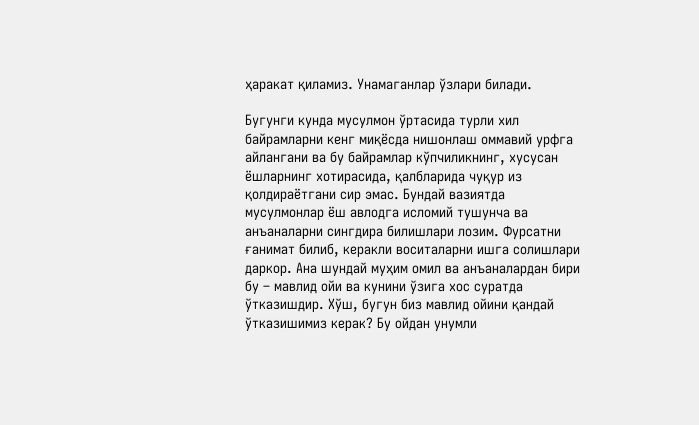ҳаракат қиламиз. Унамаганлар ўзлари билади.

Бугунги кунда мусулмон ўртасида турли хил байрамларни кенг миқёсда нишонлаш оммавий урфга айлангани ва бу байрамлар кўпчиликнинг, хусусан ёшларнинг хотирасида, қалбларида чуқур из қолдираётгани сир эмас. Бундай вазиятда мусулмонлар ёш авлодга исломий тушунча ва анъаналарни сингдира билишлари лозим. Фурсатни ғанимат билиб, керакли воситаларни ишга солишлари даркор. Ана шундай муҳим омил ва анъаналардан бири бу – мавлид ойи ва кунини ўзига хос суратда ўтказишдир. Хўш, бугун биз мавлид ойини қандай ўтказишимиз керак? Бу ойдан унумли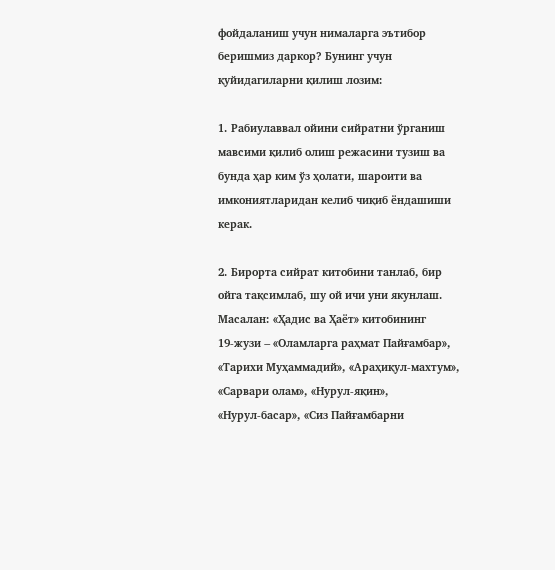фойдаланиш учун нималарга эътибор беришмиз даркор? Бунинг учун қуйидагиларни қилиш лозим:

1. Рабиулаввал ойини сийратни ўрганиш мавсими қилиб олиш режасини тузиш ва бунда ҳар ким ўз ҳолати, шароити ва имкониятларидан келиб чиқиб ёндашиши керак.

2. Бирорта сийрат китобини танлаб, бир ойга тақсимлаб, шу ой ичи уни якунлаш. Масалан: «Ҳадис ва Ҳаёт» китобининг 19‑жузи ‒ «Оламларга раҳмат Пайғамбар», «Тарихи Муҳаммадий», «Араҳиқул‑махтум», «Сарвари олам», «Нурул‑яқин», «Нурул‑басар», «Сиз Пайғамбарни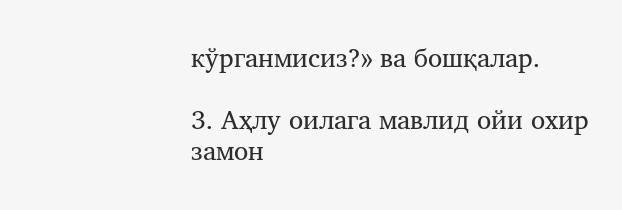кўрганмисиз?» ва бошқалар.

3. Аҳлу оилага мавлид ойи охир замон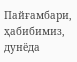Пайғамбари, ҳабибимиз, дунёда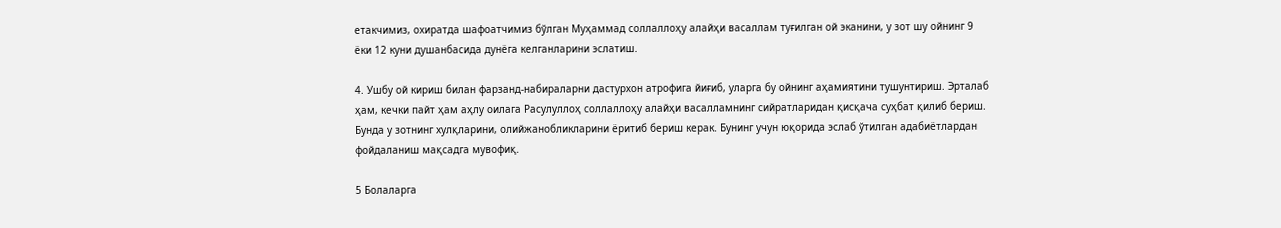етакчимиз, охиратда шафоатчимиз бўлган Муҳаммад соллаллоҳу алайҳи васаллам туғилган ой эканини, у зот шу ойнинг 9 ёки 12 куни душанбасида дунёга келганларини эслатиш.

4. Ушбу ой кириш билан фарзанд‑набираларни дастурхон атрофига йиғиб, уларга бу ойнинг аҳамиятини тушунтириш. Эрталаб ҳам, кечки пайт ҳам аҳлу оилага Расулуллоҳ соллаллоҳу алайҳи васалламнинг сийратларидан қисқача суҳбат қилиб бериш. Бунда у зотнинг хулқларини, олийжанобликларини ёритиб бериш керак. Бунинг учун юқорида эслаб ўтилган адабиётлардан фойдаланиш мақсадга мувофиқ.

5 Болаларга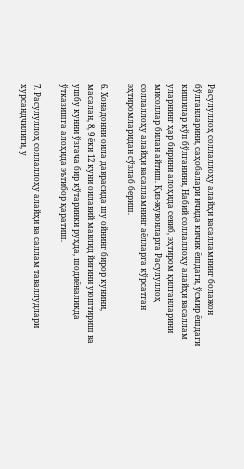Расулуллоҳ соллаллоҳу алайҳи васалламнинг болажон бўлганларини, саҳобалари ичида кичик ёшдаги, ўсмир ёшдаги кишилар кўп бўлганини, Набий соллаллоҳу алайҳи васаллам уларнинг ҳар бирини алоҳида севиб, эҳтиром қилганларини мисоллар билан айтиш. Қиз‑жувонларга Расулуллоҳ соллаллоҳу алайҳи васалламнинг аёлларга кўрсатган эҳтиромларидан сўзлаб бериш.

6. Хонадонни оила даврасида шу ойнинг бирор кунини, масалан, 8, 9 ёки 12 куни оилавий мавлид йиғини уюштириш ва ушбу кунни ўзгача бир кўтаринки руҳда, шодиёналикда ўтказишга алоҳида эътибор қаратиш.

7. Расулуллоҳ соллаллоҳу алайҳи ва саллам таваллудлари хурсандчилиги, у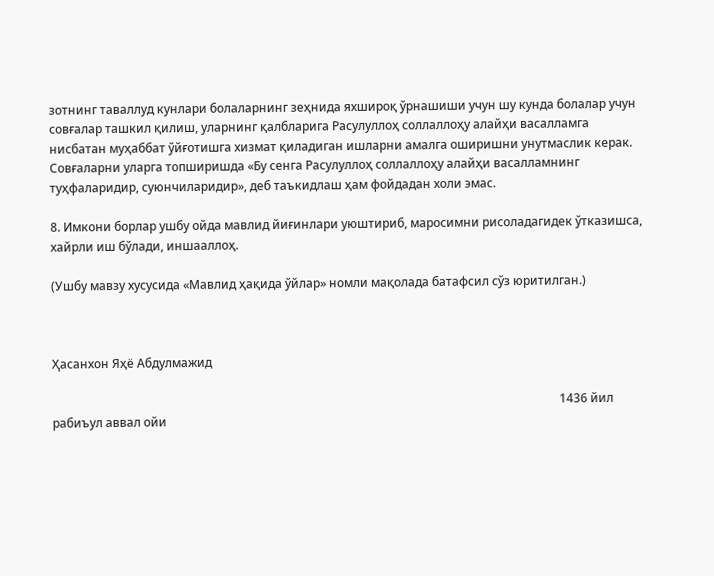зотнинг таваллуд кунлари болаларнинг зеҳнида яхшироқ ўрнашиши учун шу кунда болалар учун совғалар ташкил қилиш, уларнинг қалбларига Расулуллоҳ соллаллоҳу алайҳи васалламга нисбатан муҳаббат ўйғотишга хизмат қиладиган ишларни амалга оширишни унутмаслик керак. Совғаларни уларга топширишда «Бу сенга Расулуллоҳ соллаллоҳу алайҳи васалламнинг туҳфаларидир, суюнчиларидир», деб таъкидлаш ҳам фойдадан холи эмас.

8. Имкони борлар ушбу ойда мавлид йиғинлари уюштириб, маросимни рисоладагидек ўтказишса, хайрли иш бўлади, иншааллоҳ.

(Ушбу мавзу хусусида «Мавлид ҳақида ўйлар» номли мақолада батафсил сўз юритилган.)



Ҳасанхон Яҳё Абдулмажид

                                                                                                                                                                         1436 йил рабиъул аввал ойи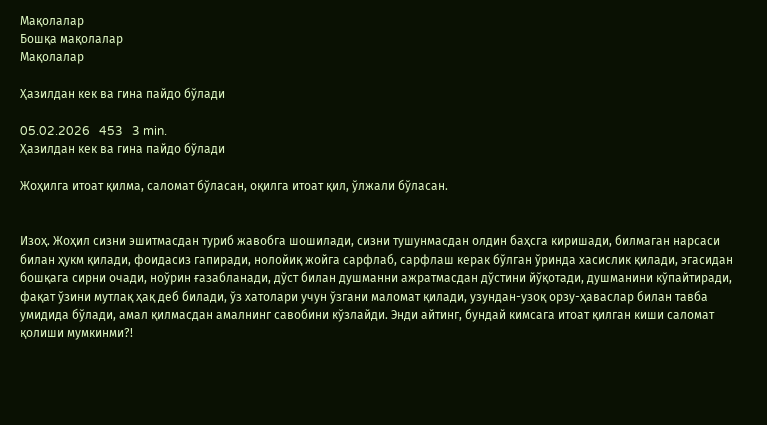Мақолалар
Бошқа мақолалар
Мақолалар

Ҳазилдан кек ва гина пайдо бўлади

05.02.2026   453   3 min.
Ҳазилдан кек ва гина пайдо бўлади

Жоҳилга итоат қилма, саломат бўласан, оқилга итоат қил, ўлжали бўласан.


Изоҳ. Жоҳил сизни эшитмасдан туриб жавобга шошилади, сизни тушунмасдан олдин баҳсга киришади, билмаган нарсаси билан ҳукм қилади, фоидасиз гапиради, нолойиқ жойга сарфлаб, сарфлаш керак бўлган ўринда хасислик қилади, эгасидан бошқага сирни очади, ноўрин ғазабланади, дўст билан душманни ажратмасдан дўстини йўқотади, душманини кўпайтиради, фақат ўзини мутлақ ҳақ деб билади, ўз хатолари учун ўзгани маломат қилади, узундан-узоқ орзу-ҳаваслар билан тавба умидида бўлади, амал қилмасдан амалнинг савобини кўзлайди. Энди айтинг, бундай кимсага итоат қилган киши саломат қолиши мумкинми?!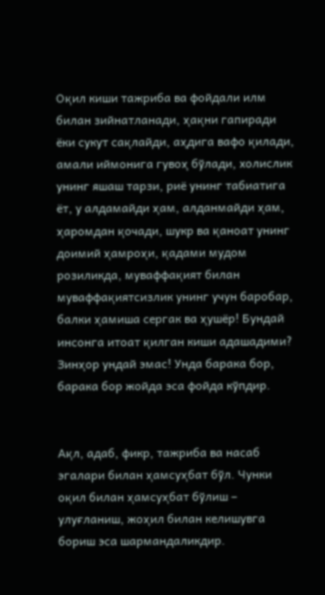Оқил киши тажриба ва фойдали илм билан зийнатланади, ҳақни гапиради ёки сукут сақлайди, аҳдига вафо қилади, амали иймонига гувоҳ бўлади, холислик унинг яшаш тарзи, риё унинг табиатига ёт, у алдамайди ҳам, алданмайди ҳам, ҳаромдан қочади, шукр ва қаноат унинг доимий ҳамроҳи, қадами мудом розиликда, муваффақият билан муваффақиятсизлик унинг учун баробар, балки ҳамиша сергак ва ҳушёр! Бундай инсонга итоат қилган киши адашадими? Зинҳор ундай эмас! Унда барака бор, барака бор жойда эса фойда кўпдир.


Ақл, адаб, фикр, тажриба ва насаб эгалари билан ҳамсуҳбат бўл. Чунки оқил билан ҳамсуҳбат бўлиш – улуғланиш, жоҳил билан келишувга бориш эса шармандаликдир.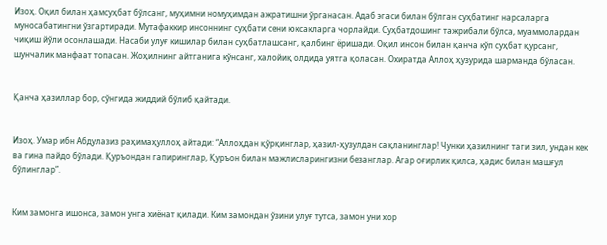Изоҳ. Оқил билан ҳамсуҳбат бўлсанг, муҳимни номуҳимдан ажратишни ўрганасан. Адаб эгаси билан бўлган суҳбатинг нарсаларга муносабатингни ўзгартиради. Мутафаккир инсоннинг суҳбати сени юксакларга чорлайди. Суҳбатдошинг тажрибали бўлса, муаммолардан чиқиш йўли осонлашади. Насаби улуғ кишилар билан суҳбатлашсанг, қалбинг ёришади. Оқил инсон билан қанча кўп суҳбат қурсанг, шунчалик манфаат топасан. Жоҳилнинг айтганига кўнсанг, халойиқ олдида уятга қоласан. Охиратда Аллоҳ ҳузурида шарманда бўласан.


Қанча ҳазиллар бор, сўнгида жиддий бўлиб қайтади.


Изоҳ. Умар ибн Абдулазиз раҳимаҳуллоҳ айтади: “Аллоҳдан қўрқинглар, ҳазил-ҳузулдан сақланинглар! Чунки ҳазилнинг таги зил, ундан кек ва гина пайдо бўлади. Қуръондан гапиринглар, Қуръон билан мажлисларингизни безанглар. Агар оғирлик қилса, ҳадис билан машғул бўлинглар”.


Ким замонга ишонса, замон унга хиёнат қилади. Ким замондан ўзини улуғ тутса, замон уни хор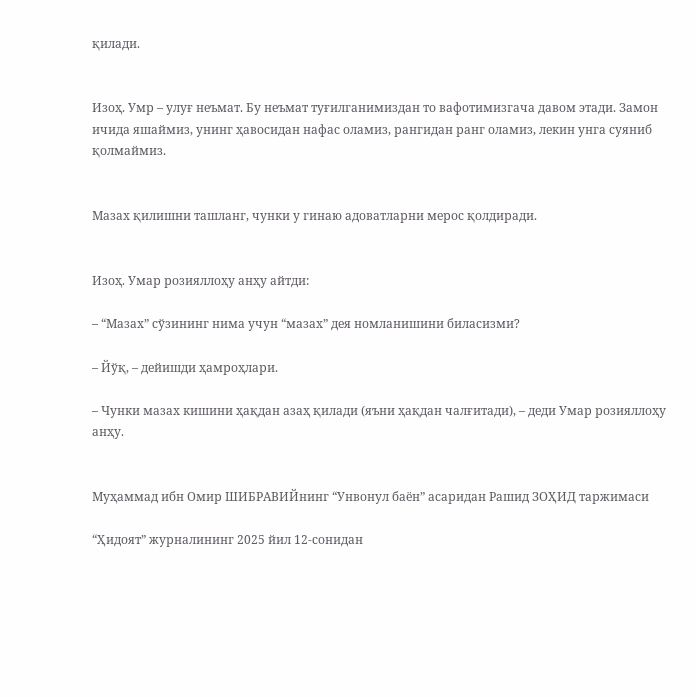қилади.


Изоҳ. Умр – улуғ неъмат. Бу неъмат туғилганимиздан то вафотимизгача давом этади. Замон ичида яшаймиз, унинг ҳавосидан нафас оламиз, рангидан ранг оламиз, лекин унга суяниб қолмаймиз.


Мазах қилишни ташланг, чунки у гинаю адоватларни мерос қолдиради.


Изоҳ. Умар розияллоҳу анҳу айтди:

– “Мазах” сўзининг нима учун “мазах” дея номланишини биласизми?

– Йўқ, – дейишди ҳамроҳлари.

– Чунки мазах кишини ҳақдан азаҳ қилади (яъни ҳақдан чалғитади), – деди Умар розияллоҳу анҳу.


Муҳаммад ибн Омир ШИБРАВИЙнинг “Унвонул баён” асаридан Рашид ЗОҲИД таржимаси

“Ҳидоят” журналининг 2025 йил 12-сонидан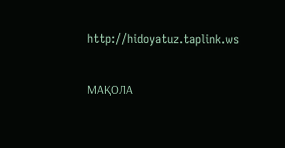http://hidoyatuz.taplink.ws

МАҚОЛА